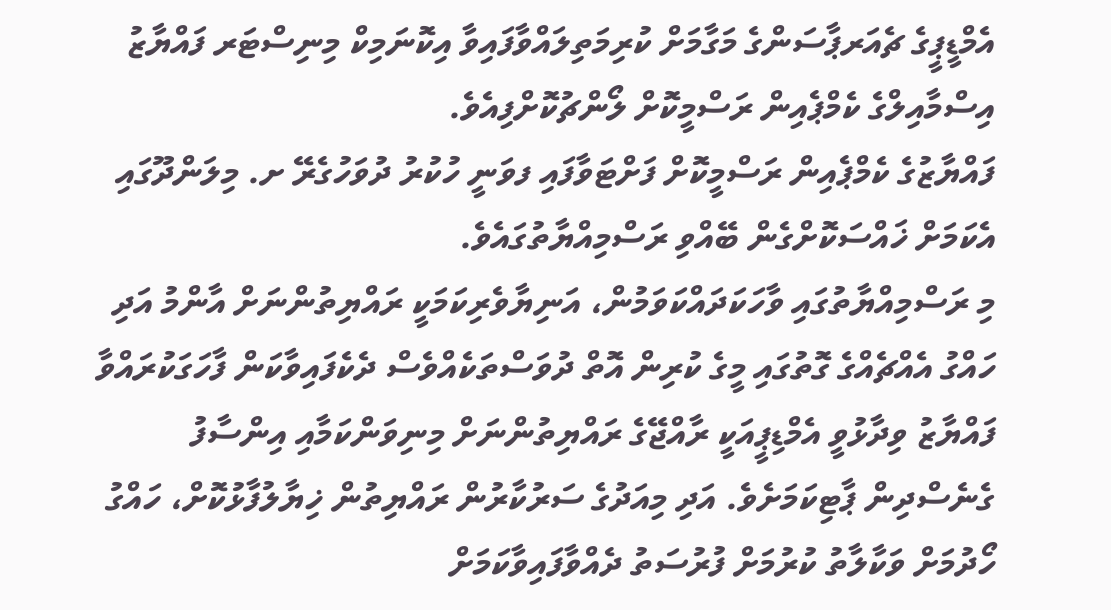އެމްޑީޕީގެ ޗެއަރޕާސަންގެ މަގާމަށް ކުރިމަތިލައްވާފައިވާ އިކޮނަމިކް މިނިސްޓަރ ފައްޔާޒު އިސްމާއިލްގެ ކެމްޕެއިން ރަސްމީކޮށް ލޯންޗުކޮށްފިއެވެ.
ފައްޔާޒުގެ ކެމްޕެއިން ރަސްމީކޮށް ފަށްޓަވާފައި ފވަނީ ހުކުރު ދުވަހުގެރޭ ށ. މިލަންދޫގައި އެކަމަށް ޚައްސަކޮށްގެން ބޭއްވި ރަސްމިއްޔާތުގައެވެ.
މި ރަސްމިއްޔާތުގައި ވާހަކަދައްކަވަމުން، އަނިޔާވެރިކަމަކީ ރައްޔިތުންނަށް އާންމު އަދި ހައްގު އެއްޗެއްގެ ގޮތުގައި މީގެ ކުރިން އޮތް ދުވަސްތަކެއްވެސް ދެކެފައިވާކަން ފާހަގަކުރައްވާ ފައްޔާޒު ވިދާޅުވީ އެމްޑިޕީއަކީ ރާއްޖޭގެ ރައްޔިތުންނަށް މިނިވަންކަމާއި އިންސާފު ގެނެސްދިން ޕާޓިކަމަށެވެ. އަދި މިއަދުގެ ސަރުކާރުން ރައްޔިތުން ޚިޔާލުފާޅުކޮށް، ހައްގު ހޯދުމަށް ވަކާލާތު ކުރުމަށް ފުރުސަތު ދެއްވާފައިވާކަމަށް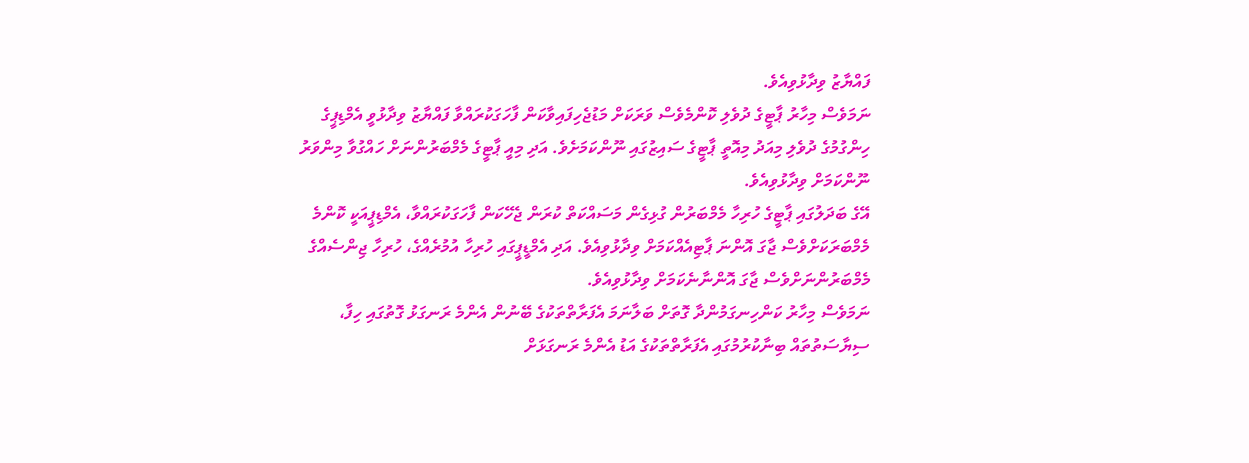ފައްޔާޒު ވިދާޅުވިއެވެ.
ނަމަވެސް މިހާރު ޕާޓީގެ ދުވެލި ކޮންމެވެސް ވަރަކަށް މަޑުޖެހިފައިވާކަން ފާހަގަކުރައްވާ ފައްޔާޒު ވިދާޅުވީ އެމްޑިޕީގެ ހިންގުމުގެ ދުވެލި މިއަދު މިއޮތީ ޕާޓީގެ ސައިޒުގައި ނޫންކަމަށެވެ. އަދި މިއީ ޕާޓީގެ މެމްބަރުންނަށް ހައްގުވާ މިންވަރު ނޫންކަމަށް ވިދާޅުވިއެވެ.
އޭގެ ބަދަލުގައި ޕާޓީގެ ހުރިހާ މެމްބަރުން ގުޅިގެން މަސައްކަތް ކުރަން ޖެހޭކަން ފާހަގަކުރައްވާ، އެމްޑިޕީއަކީ ކޮންމެ މެމްބަރަކަށްވެސް ޖާގަ އޮންނަ ޕާޓިއެއްކަމަށް ވިދާޅުވިއެވެ. އަދި އެމްޑީޕީގައި ހުރިހާ އުމުރެއްގެ، ހުރިހާ ޖިންސެއްގެ މެމްބަރުންނަށްވެސް ޖާގަ އޮންނާނެކަމަށް ވިދާޅުވިއެވެ.
ނަމަވެސް މިހާރު ކަންހިނގަމުންދާ ގޮތަށް ބަލާނަމަ އެފަރާތްތަކުގެ ބޭނުން އެންމެ ރަނގަޅު ގޮތުގައި ހިފާ، ސިޔާސަތުތައް ބިނާކުރުމުގައި އެފަރާތްތަކުގެ އަޑު އެންމެ ރަނގަޅަށް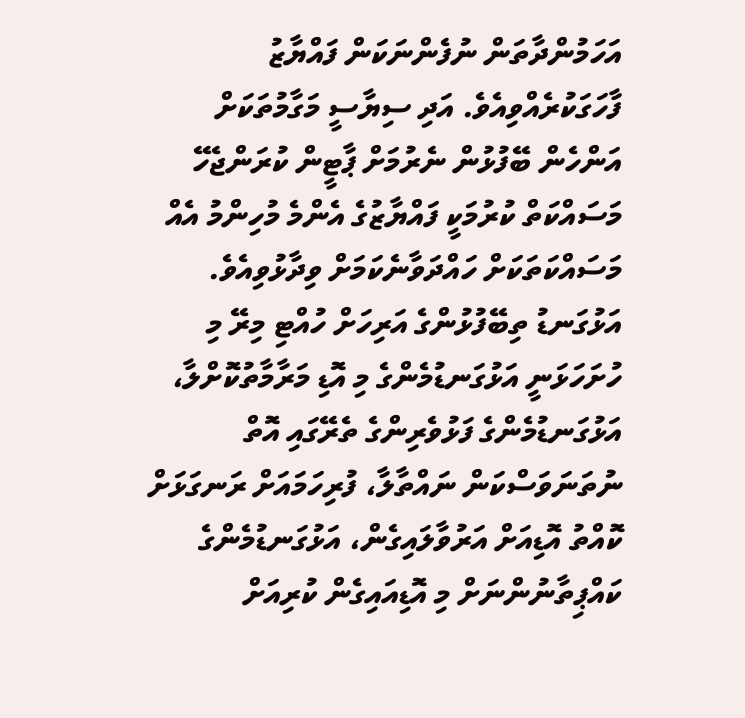އަހަމުންދާތަން ނުފެންނަކަން ފައްޔާޒު ފާހަގަކުރެއްވިއެވެ. އަދި ސިޔާސީ މަގާމުތަކަށް އަންހެން ބޭފުޅުން ނެރުމަށް ޕާޓީން ކުރަންޖެހޭ މަސައްކަތް ކުރުމަކީ ފައްޔާޒުގެ އެންމެ މުހިންމު އެއް މަސައްކަތަކަށް ހައްދަވާނެކަމަށް ވިދާޅުވިއެވެ.
އަޅުގަނޑު ތިބޭފުޅުންގެ އަރިހަށް ހުއްޓި މިރޭ މި ހުށަހަޅަނީ އަޅުގަނޑުމެންގެ މި އޮޑި މަރާމާތުކޮށްލާ، އަޅުގަނޑުމެންގެ ފަޅުވެރިންގެ ތެރޭގައި އޮތް ނުތަނަވަސްކަން ނައްތާލާ، ފުރިހަމައަށް ރަނގަޅަށް ކޮއްތު އޮޑިއަށް އަރުވާލައިގެން، އަޅުގަނޑުމެންގެ ކައްޕިތާނުންނަށް މި އޮޑިއައިގެން ކުރިއަށް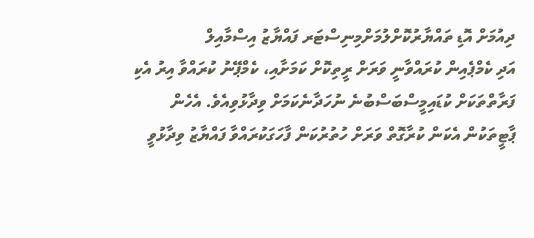ދިއުމަށް އޮޑި ތައްޔާރުކޮށްލުމަށްމިނިސްޓަރ ފައްޔާޒު އިސްމާއިލް
އަދި ކެމްޕެއިން ކުރައްވާނީ ވަރަށް ރީތިކޮށް ކަމަށާއި، ކެމްޕޭނު ކުރައްވާ އިރު އެކި ފަރާތްތަކަށް ކުޑައިމީސްބަސްބުނެ ނުހަދާނެކަމަށް ވިދާޅުވިއެވެ. އެހެން ޕާޓީތަކުން އެކަން ކުރާގޮތް ވަރަށް ހުތުރުކަން ފާހަގަކުރައްވާ ފައްޔާޒު ވިދާޅުވީ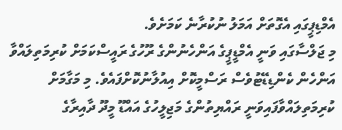އެމްޑިޕީގައި އެގޮތަށް އަމަލު ނުކުރާނެ ކަމަށެވެ.
މި ޖަލްސާގައި ވަނީ އެމްޑީޕީގެ އަންހެނުންގެ ރޫހުގެ ރައީސްކަމަށް ކުރިމަތިލައްވާ އަންހެން ކެންޑިޑޭޓުވެސް ރަސްމީކޮށް އިއުލާނުކޮށްފައެވެ. މި މަގާމަށް ކުރިމަތިލައްވާފައިވަނީ ރައްޔިތުންގެ މަޖިލީހުގެ އައްޑޫ މީދޫ ދާއިރާގެ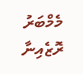މެމްބަރު ރޮޒެއިނާ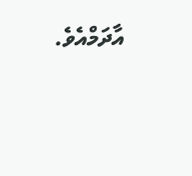އާދަމްއެވެ.